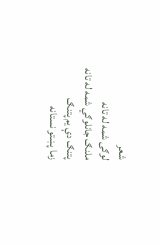شعر
لوګی شمه له تانه
ملنګ جانلوګي شمه له تانه پتنګ دې یم پتنګ
زما پښتو نستانه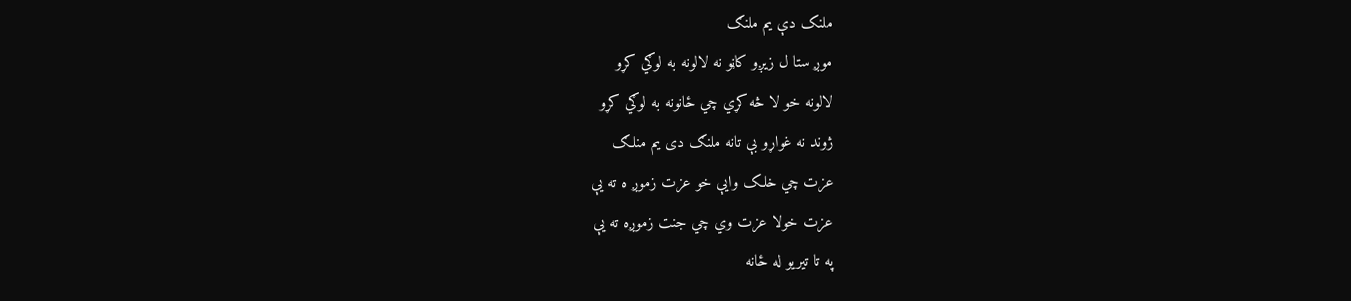ملنک دې یم ملنګ
موږ ستا ل زیږو کاڼو نه لالونه به لوګي کړو
لالونه خو لا څه کړي چي ځانونه به لوګي کړو
ژوند نه غواړو بې تانه ملنګ دی یم منلګ
عزت چي خلک وایې خو عزت زموږ ه ته یې
عزت خولا عزت وي چي جنت زموږه ته یې
په تا تیریو له ځانه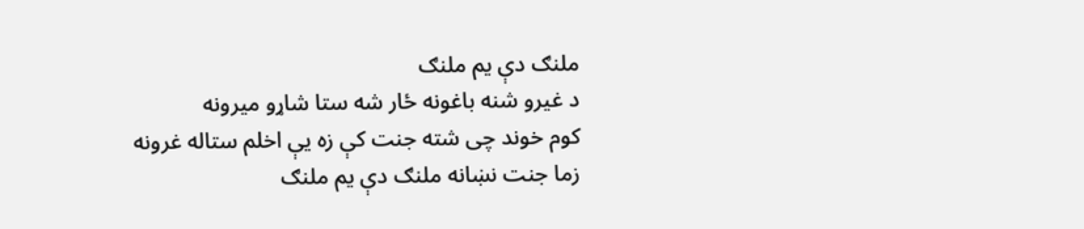ملنګ دې یم ملنګ
د غیرو شنه باغونه ځار شه ستا شاړو میرونه
کوم خوند چی شته جنت کې زه یې اخلم ستاله غرونه
زما جنت نښانه ملنګ دې یم ملنګ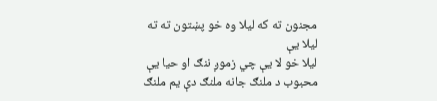مجنون ته که لیلا وه خو پښتون ته ته لیلا یې
لیلا خو لا یې چي زموږ ننګ او حیا یې
محبوب د ملنګ جانه ملنګ دې یم ملنګ